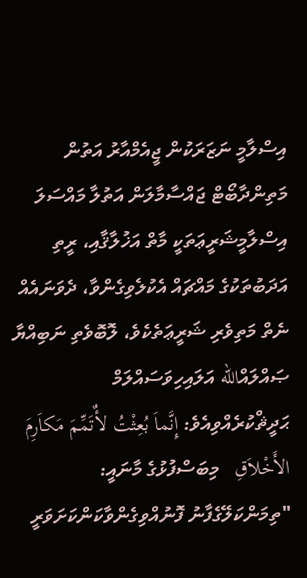އިސްލާމީ ނަޒަރަކުން ޖީއެމްއާރު އަތުން މަތިންދާބޯޓް ޖައްސާމާލަން އަތުލާ މައްސަލަ
އިސްލާމީޝަރީޢަތަކީ މާތް އަޚުލާޤާއި، ރީތި އަދަބުތަކުގެ މައްޗައް އެކުލެވިގެންވާ، ދެވަނައެއް ނެތް މަތިވެރި ޝަރީޢަތެކެވެ، ލޮބޮވެތި ނަބިއްޔާ ޞައްލައްالله އަލައިހިވަސައްލަމް ޙަދީޘްކުރެއްވިއެވެ: إِنَّماَ بُعِثْتُ لأٌتَمِّمَ مَكاَرِمَ الأَخْلاَقِ   މިބަސްފުޅުގެ މާނައީ: "ތިމަންކަލޭގެފާނު ފޮނުއްވިގެންވާކަންކަށަވަރީ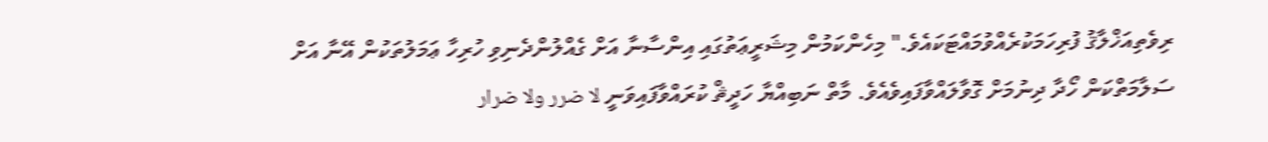ރިވެތިއަޚްލާޤު ފުރިހަމަކުރެއްވުމައްޓަކައެވެ." މިހެންކަމުން މިޝަރީޢަތުގައި އިންސާނާ އަށް ގެއްލުންދެނިވި ހުރިހާ ޢަމަލުތަކުން އޭނާ އަށް ސަލާމަތްކަން ހޯދާ ދިނުމަށް ގޮވާލައްވާފައިވެއެވެ. މާތް ނަބިއްޔާ ހަދީޘް ކުރައްވާފައިވަނީ لا ضرر ولا ضرار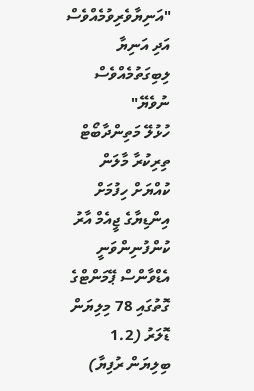"އަނިޔާވެރިވުމެއްވެސް އަދި އަނިޔާ ލިބިގަތުމެއްވެސް ނުވެޔޭ"
ހުޅުލޭ މަތިންދާބޯޓް ތިރިކުރާ މާލަން ކުއްޔަށް ހިފުމަށް އިންޑިޔާގެ ޖީއެމް އާރު ކުންފުނިންވަނީ އެޑްވާންސް ޕޭމަންޓްގެ ގޮތުގައި 78 މިލިޔަން ޑޮލަރު (1.2 ބިލިޔަން ރުފިޔާ)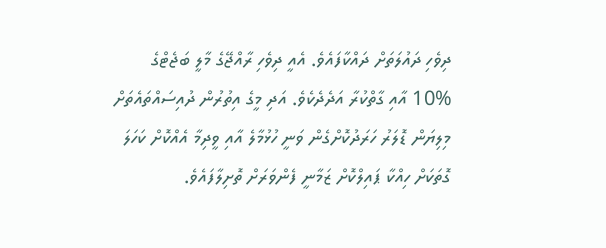ދިވެހި ދައުލަތަށް ދައްކާފައެވެ. އެއީ ދިވެހި ރާއްޖޭގެ މާލީ ބަޖެޓްގެ %10 އާއި ގާތްކުރާ އަދެދެކެވެ. އަދި މީގެ އިތުރުން ދުއިސައްތައެތަށް މިލިޔަން ޑޮލަރު ހަރަދުކޮށްގެން ވަނީ ހުޅުމާލެ އާއި ވީދިމާ އެއްކޮށް ކަހަލަ ގޮތަކަށް ހިއްކާ ޕައިލްކޮށް ޒަމާނީ ފެންވަރަށް ތޮށިލާފައެވެ.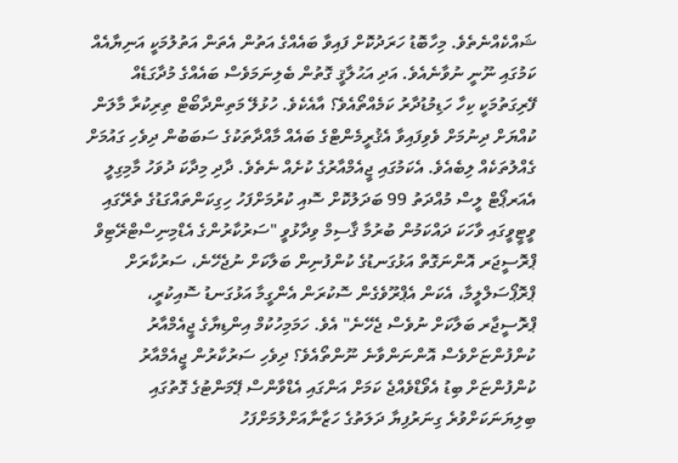ޝައްކެއްނެތެވެ. މިހާބޮޑު ހަރަދުކޮށް ފައިވާ ބައެއްގެ އަތުން އެތަން އަތުލުމަކީ އަނިޔާއެއް ކަމުގައި ނޫނީ ނުވާނެއެވެ. އަދި އަޙުލާޤީ ގޮތުން ބެލިނަމަވެސް ބައެއްގެ މުދާގަޑެއް ފޭރިގަތުމަކީ ކިހާ ހަޑިމުޑުދާރު ކަމެއްތޯއެވެ؟ އާއެކެވެ. ހުޅުލޭ މަތިންދާބޯޓް ތިރިކުރާ މާލަން ކުއްޔަށް ދިނުމަށް ވެވިފައިވާ އެޤުރީމެންޓްގެ ބައެއް މާއްދާތަކުގެ ސަބަބުން ދިވެހި ގައުމަށް ގެއްލުތަކެއް ލިބެއެވެ. އެކަމުގައި ޖީއެމްއާރުގެ ކުށެއް ނެތެވެ. ދާދި މިދާކަ ދުވަހު މާމިގިލީ އެއަރޕޯޓް ލީސް މުއްދަތު 99 ބަދަލުކޮށް ސޮއި ކުރުމަށްފަހު ހިގިކަންތައްގަޑުގެ ތެރޭގައި ވީޓީވީގައި ވާހަކަ ދައްކަމުން ބުރުމާ ޤާސިމް ވިދާޅުވީ "ސަރުކާރުންގެ އެޑްމިނިސްޓްރޭޓިވް ޕްރޮސީޖަރ އޮންނަގޮތް އަޅުގަނޑުގެ ކުންފުނިން ބަލާކަށް ނުޖެހޭނެ، ސަރުކާރަށް ޕްރޮޕޯސަލްލީމާ، އެކަން އެޕްރޫވެގެން ސޮކުރަން އެންގީމާ އަޅުގަނޑު ސޮއިކުރީ، ޕްރޮސީޖާރ ބަލާކަށް ނުވެސް ޖެހޭނެ" އެވެ. ހަމަމިހުކުމް އިންޑިޔާގެ ޖީއެމްއާރު ކުންފުންޏަށްވެސް އޮންނަންވާނެ ނޫންތޯއެވެ؟ ދިވެހި ސަރުކާރުން ޖީއެމްއާރު ކުންފުންޏަށް ބިޑު އެވޯޑްވެއްޖެ ކަމަށް އަންގައި އެޑްވާންސް ޕޭމަންޓުގެ ގޮތުގައި ބިލިޔަނަކަށްވުރެ ގިނަރުފިޔާ ދަލަތުގެ ހަޒާނާއަށްލުމަށްފަހު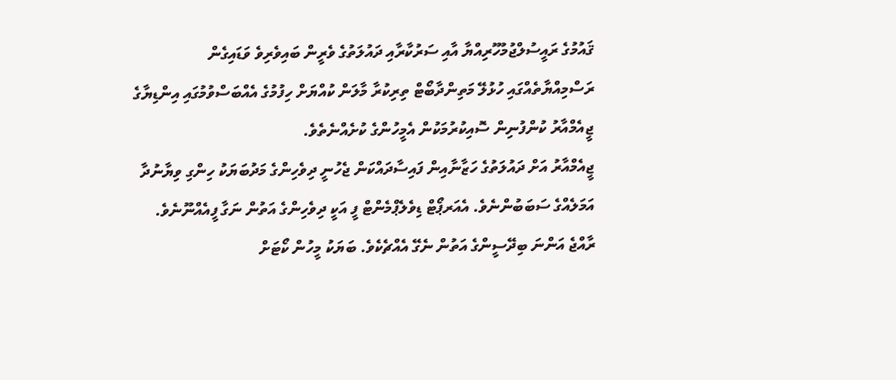ޤައުމުގެ ރައީސުލްޖުމުހޫރިއްޔާ އާއި ސަރުކާރާއި ދައުލަތުގެ ވެރީން ބައިވެރިވެ ވަޑައިގެން ރަސްމިއްޔާތެއްގައި ހުޅުލޭ މަތިންދާބޯޓް ތިރިކުރާ މާލަން ކުއްޔަށް ހިފުމުގެ އެއްބަސްވުމުގައި އިންޑިޔާގެ ޖީއެމްއާރު ކުންފުނިން ސޮއިކުރުމަކުން އެމީހުންގެ ކުށެއްނެތެވެ.
ޖީއެމްއާރު އަށް ދައުލަތުގެ ހަޒާނާއިން ފައިސާދައްކަން ޖެހުނީ ދިވެހިންގެ މަދުބަޔަކު ހިންގި ވިޔާނުދާ އަމަލެއްގެ ސަބަބުންނެވެ. އެއަރޕޯޓް ޑިވެލެޕްމެންޓް ފީ އަކީ ދިވެހިންގެ އަތުން ނަގާ ފީއެއްނޫނެވެ. ރާއްޖެ އަންނަ ބިދޭސީންގެ އަތުން ނެގޭ އެއްޗެކެވެ. ބަޔަކު މީހުން ކޯޓަށް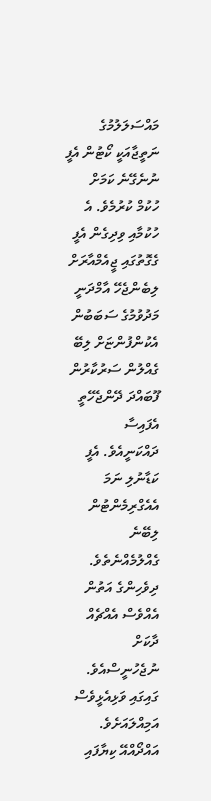މައްސަލަލުމުގެ ނަތީޖާއަކީ ކޯޓުން އެފީ ނުނެގޭނެ ކަމަށް ހުކުމް ކުރުމެވެ. އެ ހުކުމާއި ވިދިގެން އެފީ ގެގޮތުގައި ޖީއެމްއާރަށް ލިބެންޖެހޭ އާމްދަނީ މަދުވުމުގެ ސަބަބުން އެކުންފުންޏަށް ލިބޭ ގެއްލުން ސަރުކާރުން ފޫބައްދަ ދޭންޖެހޭތީ އެފައިސާ ދައްކަނީއެވެ. އެފީ ކަޑާނުލި ނަމަ އެއެގްރިމެންޓުން ލިބޭނެ ގެއްލުމެއްނެތެވެ. ދިވެހިންގެ އަތުން އެއްވެސް އެއްޗެއް ދާކަށް ނުޖެހުނީސްއެވެ. ގައިގައި ވަޅިއެޅީވެސް އަމިއްލައަށެވެ. އައްދޯއްއޭ ކިޔާފައި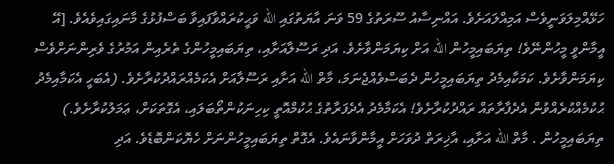ހަޅޭއްމިލަވަނީވެސް އަމިއްލައަށެވެ. އައްނިސާއު ސޫރަތުގެ 59 ވަނަ އާޔަތުގައި الله ވަޙީކުރައްވާފައިވާ ބަސްފުޅުގެ މާނައިގައިވެއެވެ. [އޭ އީމާންވީ މީހުންނޭވެ! ތިޔަބައިމީހުން الله އަށް ކިޔަމަންވާށެވެ. އަދި ރަސޫލާއަށާއި، ތިޔަބައިމީހުންގެ ތެރެއިން އަމުރުގެ ވެރިންނަށްވެސް ކިޔަމަންވާށެވެ. ކަމަކާއިމެދު ތިޔަބައިމީހުން ދެބަސްވެއްޖެނަމަ، މާތް الله އަށާއި ރަސޫލާއަށް އެކަމެއްރައްދުކުރާށެވެ. (އެބަހީ އެކަމާއިމެދު ޙުކުމެއްކުރެއްވުން އެދެފާރާތައް ރައްދުކުރާށެވެ! އެކަމާމެދު އެދެފަރާތުގެ ޙުކުމްއޮތީ ކިހިނަކުންތޯބަލައި، އެގޮތަކަށް، ޢަމަލުކުރާށެވެ.) ތިޔަބައިމީހުން . މާތް الله އަށާއި، އާޚިރަތް ދުވަހަށް އީމާންވާނައެވެ. އެގޮތް ތިޔަބައިމީހުންނަށް ހެޔޮކަންބޮޑެވެ. އަދި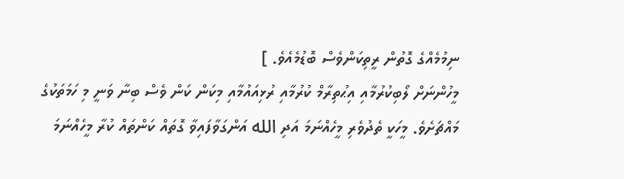ނިމުމެއްގެ ގޮތުން ރީތިކަންވެސް ބޮޑުމެއެވެ. ]
މީހުންނަށް ލޯބިކުރުމާއި އިޙުތިރާމް ކުރުމާއި ރުޅިއައުމާއި މިކަން ކަން ވެސް ބިނާ ވަނީ މި ހަމަތަކުގެ މައްޗަށެވެ. މީހަކީ ތެދުވެރި މީހެއްނަމަ އަދި الله އަންގަވާފައިވާ ގޮތައް ކަންތައް ކުރާ މީހެއްނަމަ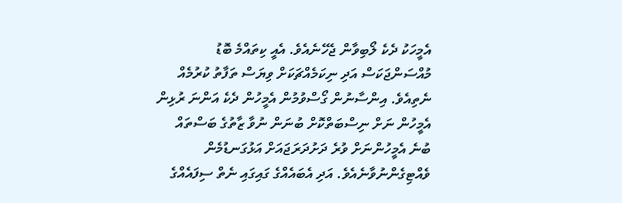އެމީހަކު ދެކެ ލޯބިވާން ޖެހޭނެއެވެ. އެއީ ކިތައްމެ ބޮޑު މުއްސަންޖަކަސް އަދި ނިކަމެއްޗަކަށް ވިޔަސް ތަފާތު ކުރުމެއް ނެތިއެވެ. އިންސާނުން ގޯސްވުމުން އެމީހުން ދެކެ އަންނަ ރުޅިން އެމީހުން ނަށް ނިސްބަތްކޮށް ބުނަން ނުވާ ޒާތުގެ ބަސްތައް ބުނެ އެމީހުންނަށް ވުރެ ދަށުދަރަޖައަށް އަޅުގަނޑުމެން ވެއްޓިގެންނުވާނެއެވެ. އަދި އެބައެއްގެ ގައިގައި ނެތް ސިފައެއްގެ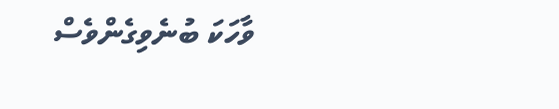ވާހަކަ ބުނެވިގެންވެސް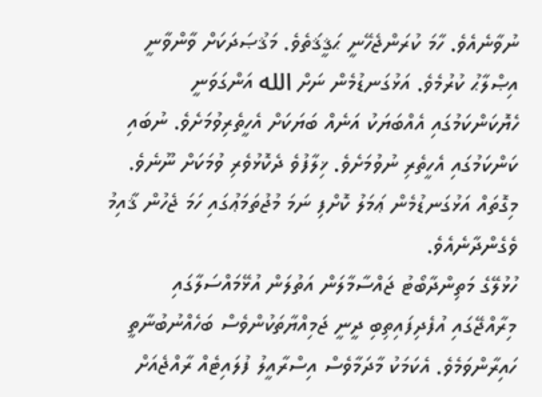ނުވާނެއެވެ. ހާމަ ކުރަންޖެހޭނީ ޙަޤީޤަތެވެ. މަޤުޞަދަކަށް ވާންވާނީ އިޞްލާޙު ކުރުމެވެ. އަޅުގަނޑުމެން ނަށް الله އަންގަވަނީ ހެޔޮކަންކަމުގައި އެއްބަޔަކު އަނެއް ބަޔަކަށް އެހީތެރިވުމަށެވެ. ނުބައި ކަންކަމުގައި އެހީތެރި ނުވުމަށެވެ. ޚިލާފުވެ ދެކޮޅުވެރި ވުމަކަށް ނޫނެވެ. މިގޮތައް އަޅުގަނޑުމެން ޢަމަލު ކޮށްފި ނަމަ މުޖުތަމަޢުގައި ހަމަ ޖެހުން ޤާއިމު ވެގެންދާނެއެވެ.
ހުޅުލޭގެ މަތިންދާބޯޓު ޖައްސާމާލަން އަތުލަން އުޅޭމައްސަލާގައި މިރާއްޖޭގައި އުފެދިފައިތިބި ދީނީ ޖަމިއްޔާތަކުންވެސް ބަހެއްނުބުނާތީ ހައިރާންވަމެވެ. އެކަމަކު މާދަމާވެސް އިސްރާއީލު ފުލައިޓެއް ރާއްޖެއަށް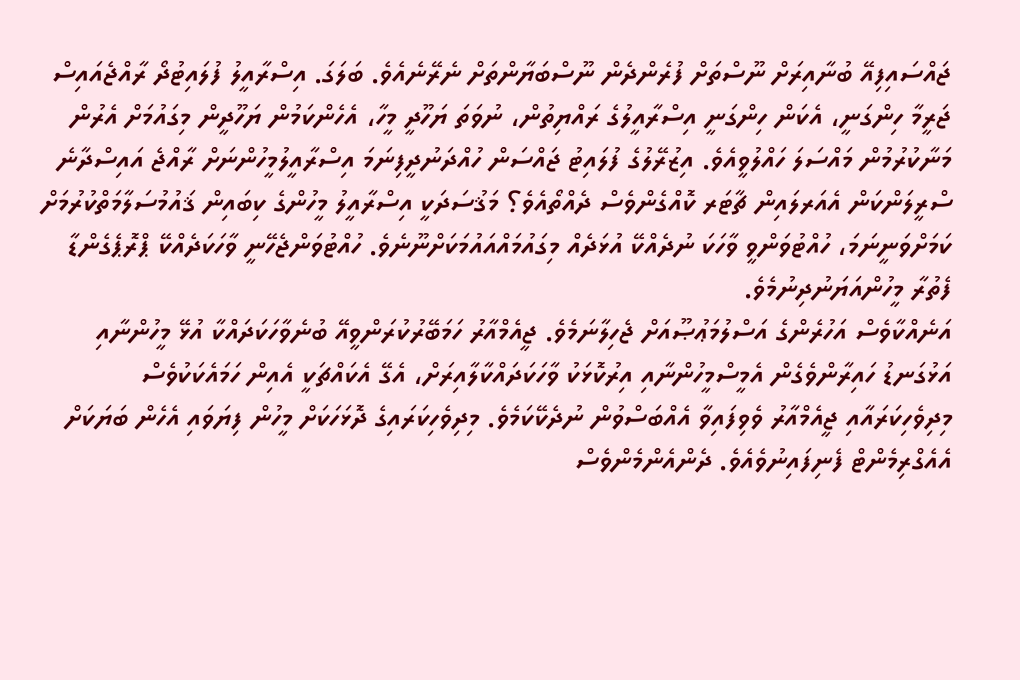ޖައްސައިފިއޭ ބުނާއިރަށް ނޫސްތަށް ފުރެންދެން ނޫސްބަޔާންތަށް ނެރޭނެއެވެ. ބަލަގަ. އިސްރާއީލު ފުލައިޓުދޯ ރާއްޖެއައިސް ޖަރީމާ ހިންގަނީ، އެކަން ހިންގަނީ އިސްރާއީލުގެ ރައްޔިތުން، ނުވަތަ ޔަހޫދީ މީހާ، އެހެންކަމުން ޔަހޫދީން މިގައުމަށް އެރުން މަނާކުރުމުން މައްސަލަ ހައްލުވީއެވެ. އިޒުރޭލުގެ ފުލައިޓު ޖައްސަން ހުއްދަނުދީފިނަމަ އިސްރާއީލުމީހުންނަށް ރާއްޖެ އައިސްދާނެ ސްރީލަންކަން އެއަރލައިން ޗާޓަރ ކޮއްގެންވެސް ދެއްތޯއެވެ؟ މަޤުސަދަކީ އިސްރާއީލު މީހުންގެ ކިބައިން ޤައުމުސަލާމަތްކުރުމަށް ކަމަށްވަނީނަމަ، ހުއްޓުވަންވީ ވާހަކަ ނުދެއްކޭ އުޅަދެއް މިގައުމައްއައުމަކަށްނޫނެވެ. ހުއްޓުވަންޖެހޭނީ ވާހަކަދެއްކޭ ޕްރޮޕެގެންޑާ ފެތުރާ މީހުންއަޔަނުދިނުމެވެ.
އަނެއްކާވެސް އަހުރެންގެ އަސްލުމަޢުޞޫއަށް ޖެހިލާނަމެވެ. ޖީއެމްއާރު ހަމަބޭރުކުރަންވީއޭ ބުނެވާހަކަދައްކާ އުޅޭ މީހުންނާއި އަޅުގަނޑު ހައިރާންވެގެން އެމީސްމީހުންނާއި އިރުކޮޅަކު ވާހަކަދައްކާލާއިރަށް، އެގޭ އެކައްޗަކީ އެއިން ހަމައެކަކުވެސް މިދިވެހިކަރައާއި ޖީއެމްއާރު ވެވިފައިވާ އެއްބަސްވުން ނުދެކޭކަމެވެ. މިދިވެހިކަރައިގެ ދޮޅަހަކަށް މީހުން ފިޔަވައި އެހެން ބަޔަކަށް އެއެގްރިމެންޓް ފެނިފައިނުވެއެވެ. ދެންއެންމެންވެސް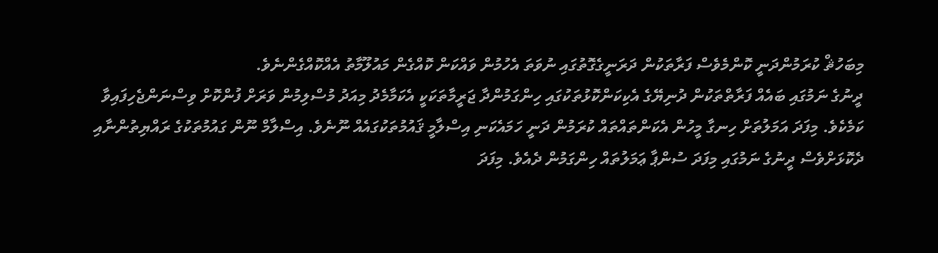މިބަހުޘް ކުރަމުންދަނީ ކޮންމެވެސް ފަރާތަކުން ދަރަނީގެގޮތުގައި ނުވަތަ އެހުމުން ވައްކަން ކޮއްގެން މައުލޫމާތު އެއްކޮއްގެންނެވެ.
ދީނުގެ ނަމުގައި ބައެއް ފަރާތްތަކުން ދުނިޔޭގެ އެކިކަންކޮޅުތަކުގައި ހިންގަމުންދާ ޖަރީމާތަކަކީ އެކަމާމެދު މިއަދު މުސްލިމުން ވަރަށް ފުންކޮށް ވިސްނަންޖެހިފައިވާ ކަމެކެވެ. މިފަދަ އަމަލުތަށް ހިނގާ މީހުން އެކަންތައްތައް ކުރަމުން ދަނީ ހަމައެކަނި އިސްލާމީ ޤައުމުތަކުގައެއް ނޫނެވެ. އިސްލާމް ނޫން ގައުމުތަކުގެ ރައްޔިތުންނާއި ދެކޮޅަށްވެސް ދީނުގެ ނަމުގައި މިފަދަ ސުންޕާ ޢަމަލުތައް ހިންގަމުން ދެއެވެ. މިފަދަ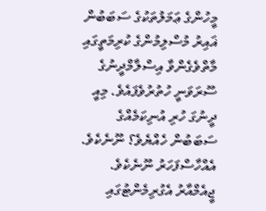މީހުންގެ ޢަމަލުތަކުގެ ސަބަބުން ޣައިރު މުސްލިމުންގެ ކުރިމަތީގައި މާތްވެގެންވާ އިސްލާމްދީނުގެ ސޫރަވަނީ ހުތުރުވެފައެވެ. މިއީ ދީނުގަ ހުރި އުނިކަމެއްގެ ސަބަބުން ހެއްޔެވެ؟ ނޫނެކެވެ. އެއްހާސްފަހަރު ނޫނެކެވެ. ޖީއެމްއާރު އެގުރިމެންޓުގައި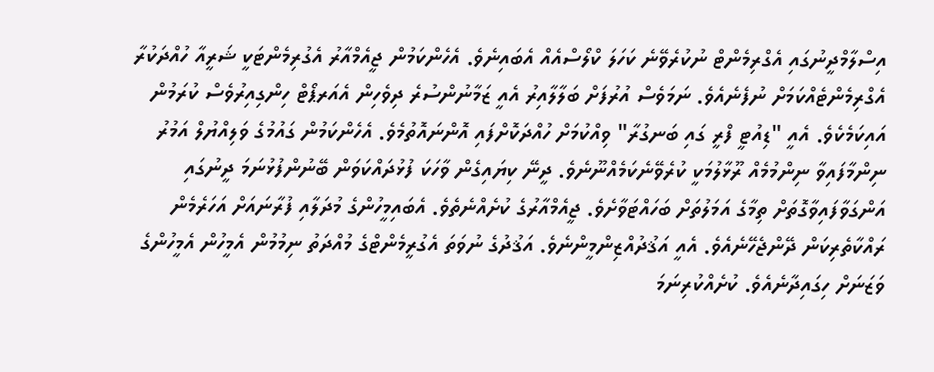އިސްލާމްދީނުގައި އެގްރިމެންޓް ނުކުރެވޭނެ ކަހަލަ ކްލޯސްއެއް އެބައިނެވެ. އެހެންކަމުން ޖީއެމްއާރު އެގުރިމެންޓަކީ ޝަރީއާ ހުއްދަކުރާ އެގްރިމެންޓެއްކަމަށް ނުފެނެއެވެ. ނަމަވެސް އުރުފަށް ބަލާލާއިރު އެއީ ޒަމާނުންސުރެ ދިވެހިން އެއަރޕޯޓް ހިންގިއިރުވެސް ކުރަމުން އައިކަމެކެވެ. އެއީ "ޑިއުޓީ ފްރީ ގައި ބަނގުރާ" ވިއްކުމަށް ހުއްދަކޮށްފައި އޮންނައޮތުމެވެ. އެހެންކަމުން ގައުމުގެ ވަލިއްޔުލް އަމުރު ނިންމާފައިވާ ނިންމުމެއް ރޫޅާލުމަކީ ކުރެވޭނެކަމެއްނޫނެވެ. ދީނޭ ކިޔައިގެން ވާހަކަ ފުޅުދައްކަވަން ބޭނުންފުޅުނަމަ ދީނުގައި އަންގަވާފައިވާގޮތަށް ތިމާގެ އަމަލުތަށް ބަހައްޓަވާށެވެ. ޖީއެމްއާރުގެ ކުށެއްނެތެވެ. އެބައިމީހުންގެ މުދަލާއި ފުރާނައަށް އަހަރެމެން ރައްކާތެރިކަން ދޭންޖެހޭނެއެވެ. އެއީ އަޤުދުއްޒިންމީންނެވެ. އަޤުދުގެ ނުވަތަ އެގުރީމެންޓްގެ މުއްދަތު ނިމުމުން އެމީހުން އެމީހުންގެ ވަޒަނަށް ހިގައިދާނެއެވެ. ކުށެއްކުރިނަމަ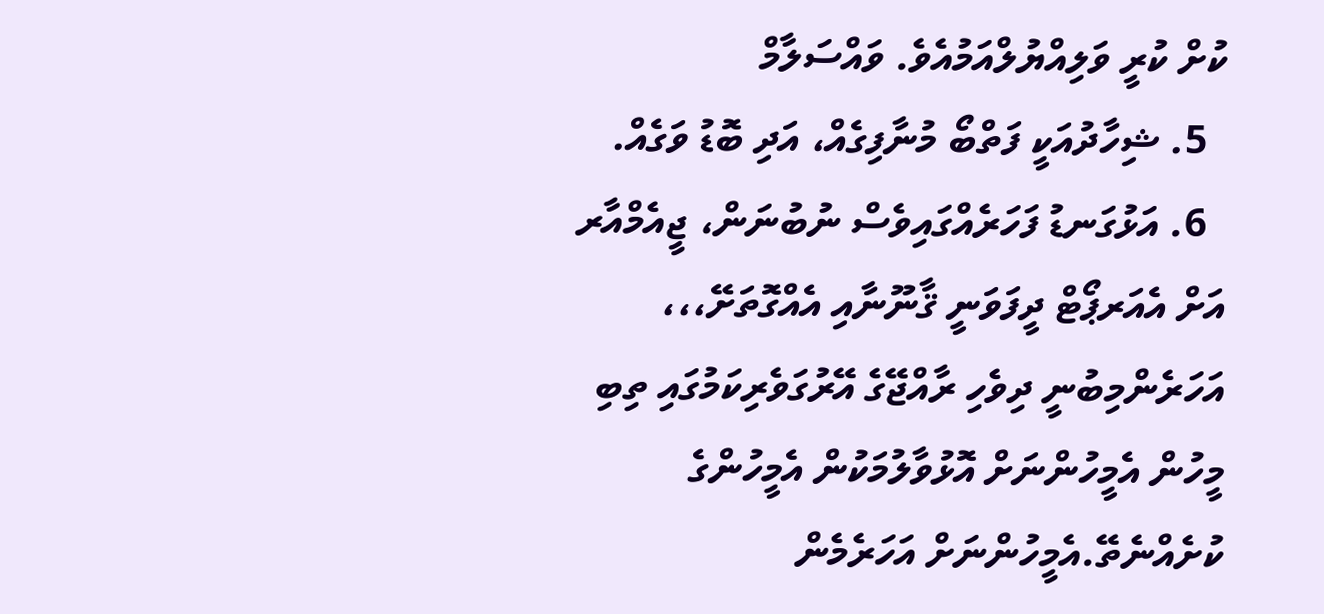ކުށް ކުރީ ވަލިއްޔުލްއަމުއެވެ. ވައްސަލާމް
  5. ޝިހާދުއަކީ ފަތްބޯ މުނާފިގެއް، އަދި ބޮޑު ވަގެއް.
  6. އަޅުގަނޑު ފަހަރެއްގައިވެސް ނުބުނަން، ޖީއެމްއާރ އަށް އެއަރޕޯޓް ދީފަވަނީ ޤާނޫނާއި އެއްގޮތަށޭ،،، އަހަރެންމިބުނީ ދިވެހި ރާއްޖޭގެ އޭރުގަވެރިކަމުގައި ތިބި މީހުން އެމީހުންނަށް އޮޅުވާލުމަކުން އެމީހުންގެ ކުށެއްނެތޭ.އެމީހުންނަށް އަހަރެމެން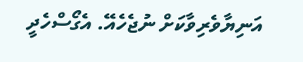އަނިޔާވެރިވާކަށް ނުޖެހެއޭ. އެގޯސްހެދީ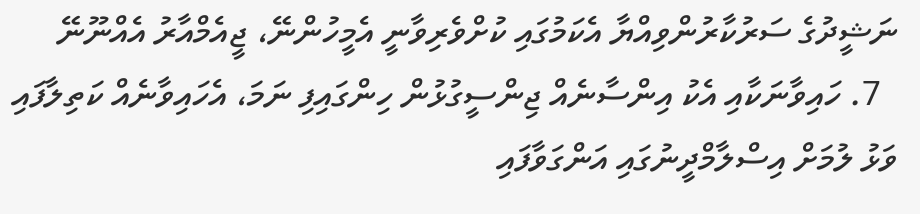ނަޝީދުގެ ސަރުކާރުންވިއްޔާ އެކަމުގައި ކުށްވެރިވާނީ އެމީހުންނޭ، ޖީއެމްއާރު އެއްނޫނޭ
  7. ހައިވާނަކާއި އެކު އިންސާނެއް ޖިންސީގުޅުން ހިންގައިފި ނަމަ، އެހައިވާނެއް ކަތިލާފައި ވަޅު ލުމަށް އިސްލާމްދީނުގައި އަންގަވާފައި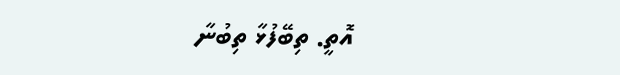އޮތީ. ތިބޭފުޅާ ތިބުނާ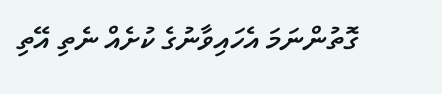ގޮތުންނަމަ އެހައިވާނުގެ ކުށެއް ނެތި އޭތި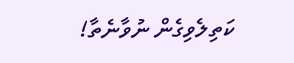ކަތިލެވިގެން ނުވާނެތާ!